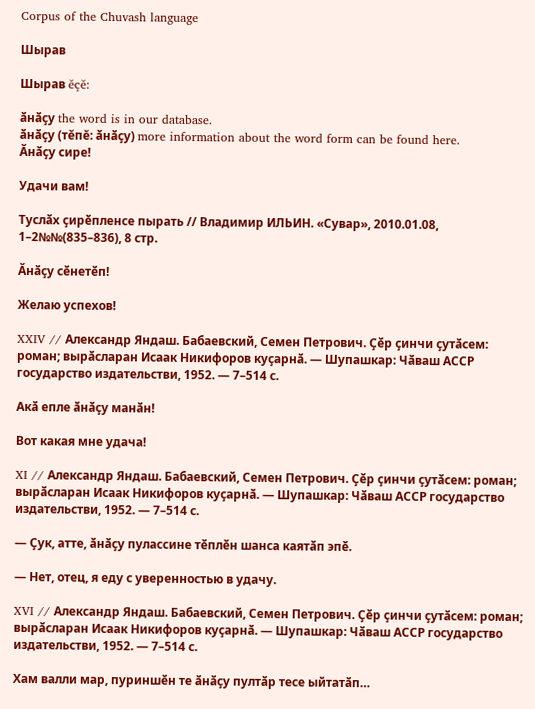Corpus of the Chuvash language

Шырав

Шырав ĕçĕ:

ӑнӑҫу the word is in our database.
ӑнӑҫу (тĕпĕ: ӑнӑҫу) more information about the word form can be found here.
Ӑнӑҫу сире!

Удачи вам!

Туслӑх ҫирӗпленсе пырать // Владимир ИЛЬИН. «Сувар», 2010.01.08, 1–2№№(835–836), 8 стр.

Ӑнӑҫу сӗнетӗп!

Желаю успехов!

XXIV // Александр Яндаш. Бабаевский, Семен Петрович. Ҫӗр ҫинчи ҫутӑсем: роман; вырӑсларан Исаак Никифоров куҫарнӑ. — Шупашкар: Чӑваш АССР государство издательстви, 1952. — 7–514 с.

Акӑ епле ӑнӑҫу манӑн!

Вот какая мне удача!

XI // Александр Яндаш. Бабаевский, Семен Петрович. Ҫӗр ҫинчи ҫутӑсем: роман; вырӑсларан Исаак Никифоров куҫарнӑ. — Шупашкар: Чӑваш АССР государство издательстви, 1952. — 7–514 с.

— Ҫук, атте, ӑнӑҫу пулассине тӗплӗн шанса каятӑп эпӗ.

— Нет, отец, я еду с уверенностью в удачу.

XVI // Александр Яндаш. Бабаевский, Семен Петрович. Ҫӗр ҫинчи ҫутӑсем: роман; вырӑсларан Исаак Никифоров куҫарнӑ. — Шупашкар: Чӑваш АССР государство издательстви, 1952. — 7–514 с.

Хам валли мар, пуриншӗн те ӑнӑҫу пултӑр тесе ыйтатӑп…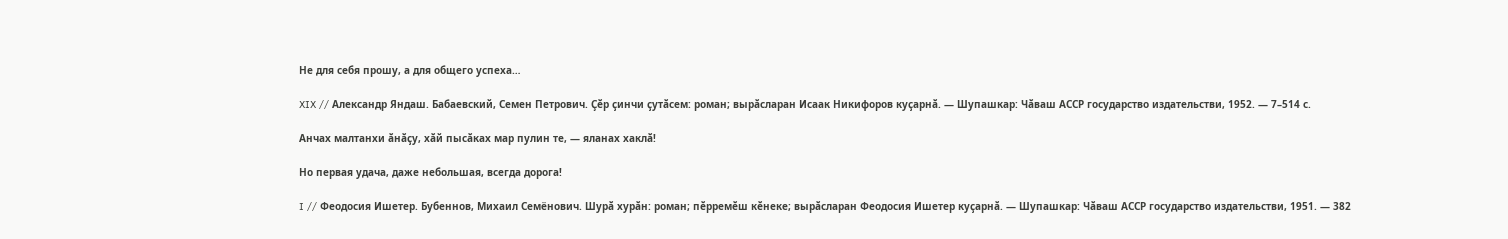Не для себя прошу, а для общего успеха…

XIX // Александр Яндаш. Бабаевский, Семен Петрович. Ҫӗр ҫинчи ҫутӑсем: роман; вырӑсларан Исаак Никифоров куҫарнӑ. — Шупашкар: Чӑваш АССР государство издательстви, 1952. — 7–514 с.

Анчах малтанхи ӑнӑҫу, хӑй пысӑках мар пулин те, — яланах хаклӑ!

Но первая удача, даже небольшая, всегда дорога!

I // Феодосия Ишетер. Бубеннов, Михаил Семёнович. Шурӑ хурӑн: роман; пӗрремӗш кӗнеке; вырӑсларан Феодосия Ишетер куҫарнӑ. — Шупашкар: Чӑваш АССР государство издательстви, 1951. — 382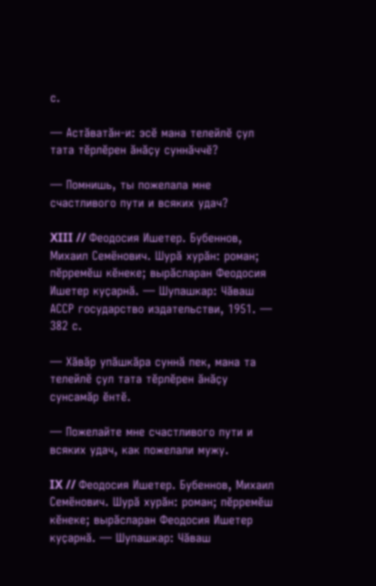с.

— Астӑватӑн-и: эсӗ мана телейлӗ ҫул тата тӗрлӗрен ӑнӑҫу суннӑччӗ?

— Помнишь, ты пожелала мне счастливого пути и всяких удач?

XIII // Феодосия Ишетер. Бубеннов, Михаил Семёнович. Шурӑ хурӑн: роман; пӗрремӗш кӗнеке; вырӑсларан Феодосия Ишетер куҫарнӑ. — Шупашкар: Чӑваш АССР государство издательстви, 1951. — 382 с.

— Хӑвӑр упӑшкӑра суннӑ пек, мана та телейлӗ ҫул тата тӗрлӗрен ӑнӑҫу сунсамӑр ӗнтӗ.

— Пожелайте мне счастливого пути и всяких удач, как пожелали мужу.

IX // Феодосия Ишетер. Бубеннов, Михаил Семёнович. Шурӑ хурӑн: роман; пӗрремӗш кӗнеке; вырӑсларан Феодосия Ишетер куҫарнӑ. — Шупашкар: Чӑваш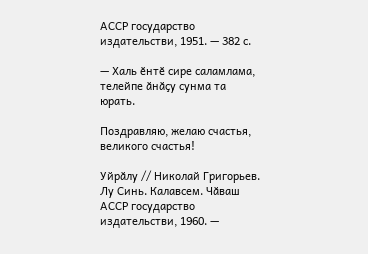АССР государство издательстви, 1951. — 382 с.

— Халь ӗнтӗ сире саламлама, телейпе ӑнӑҫу сунма та юрать.

Поздравляю, желаю счастья, великого счастья!

Уйрӑлу // Николай Григорьев. Лу Синь. Калавсем. Чӑваш АССР государство издательстви, 1960. —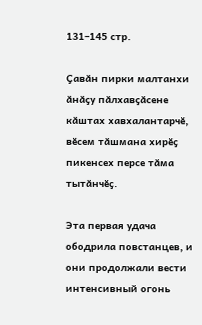131–145 стр.

Ҫавӑн пирки малтанхи ӑнӑҫу пӑлхавҫӑсене кӑштах хавхалантарчӗ, вӗсем тӑшмана хирӗҫ пикенсех персе тӑма тытӑнчӗҫ.

Эта первая удача ободрила повстанцев, и они продолжали вести интенсивный огонь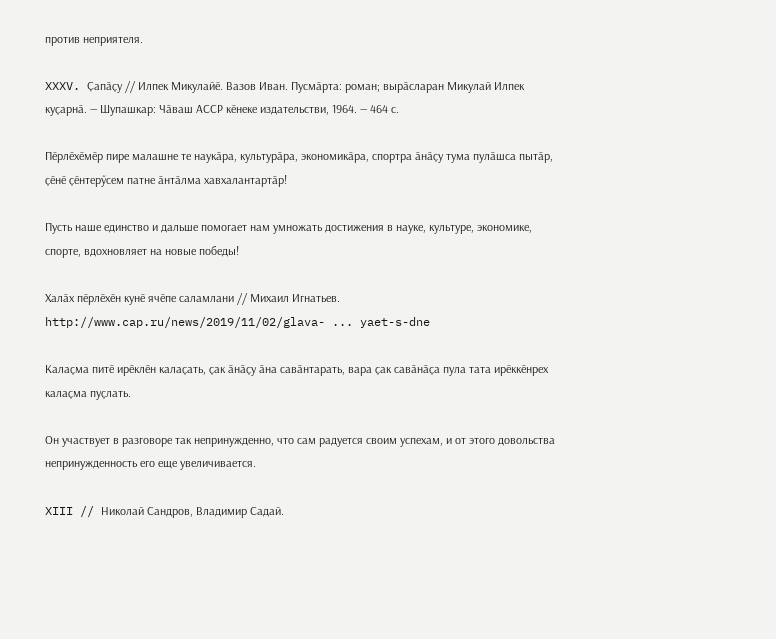против неприятеля.

XXXV. Ҫапӑҫу // Илпек Микулайӗ. Вазов Иван. Пусмӑрта: роман; вырӑсларан Микулай Илпек куҫарнӑ. — Шупашкар: Чӑваш АССР кӗнеке издательстви, 1964. — 464 с.

Пӗрлӗхӗмӗр пире малашне те наукӑра, культурӑра, экономикӑра, спортра ӑнӑҫу тума пулӑшса пытӑр, ҫӗнӗ ҫӗнтерӳсем патне ӑнтӑлма хавхалантартӑр!

Пусть наше единство и дальше помогает нам умножать достижения в науке, культуре, экономике, спорте, вдохновляет на новые победы!

Халӑх пӗрлӗхӗн кунӗ ячӗпе саламлани // Михаил Игнатьев. http://www.cap.ru/news/2019/11/02/glava- ... yaet-s-dne

Калаҫма питӗ ирӗклӗн калаҫать, ҫак ӑнӑҫу ӑна савӑнтарать, вара ҫак савӑнӑҫа пула тата ирӗккӗнрех калаҫма пуҫлать.

Он участвует в разговоре так непринужденно, что сам радуется своим успехам, и от этого довольства непринужденность его еще увеличивается.

XIII // Николай Сандров, Владимир Садай.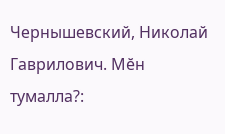Чернышевский, Николай Гаврилович. Мӗн тумалла?: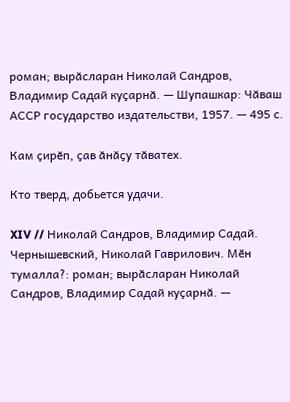роман; вырӑсларан Николай Сандров, Владимир Садай куҫарнӑ. — Шупашкар: Чӑваш АССР государство издательстви, 1957. — 495 с.

Кам ҫирӗп, ҫав ӑнӑҫу тӑватех.

Кто тверд, добьется удачи.

XIV // Николай Сандров, Владимир Садай. Чернышевский, Николай Гаврилович. Мӗн тумалла?: роман; вырӑсларан Николай Сандров, Владимир Садай куҫарнӑ. —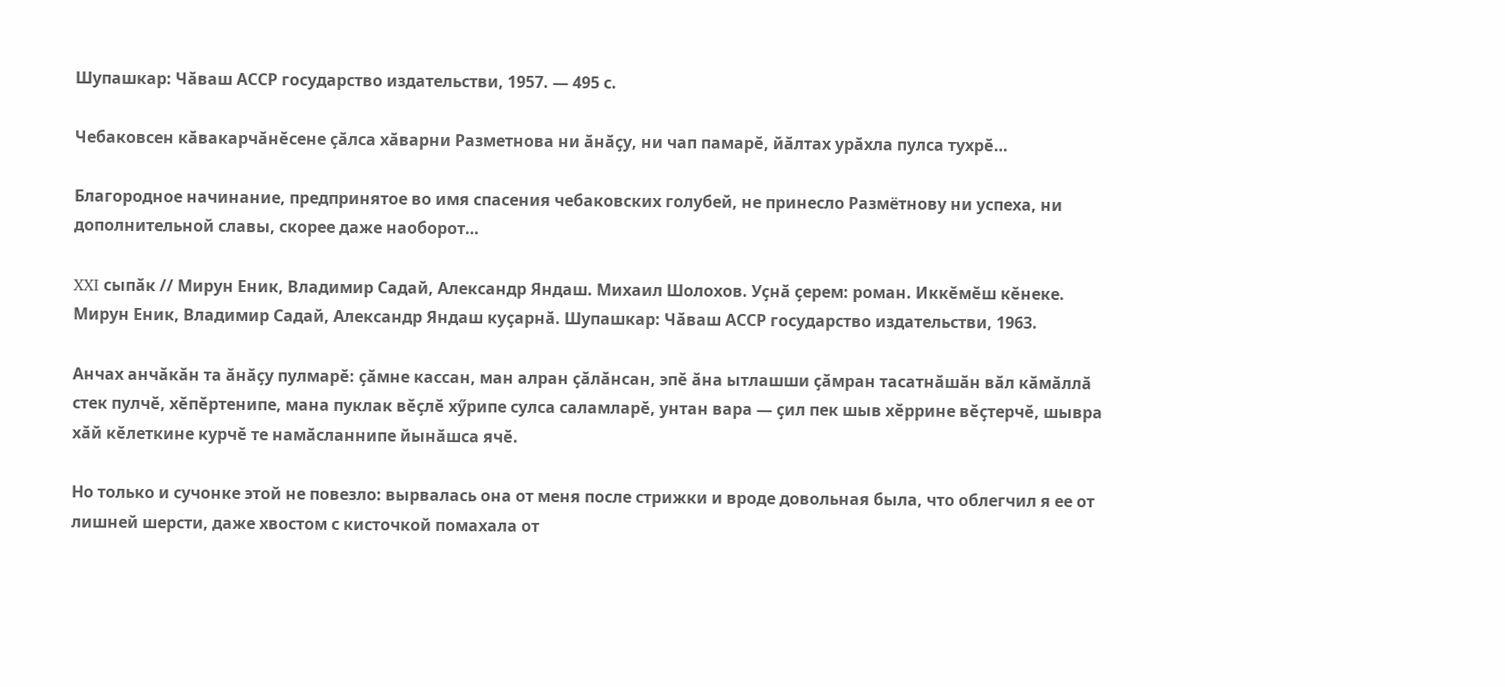Шупашкар: Чӑваш АССР государство издательстви, 1957. — 495 с.

Чебаковсен кӑвакарчӑнӗсене ҫӑлса хӑварни Разметнова ни ӑнӑҫу, ни чап памарӗ, йӑлтах урӑхла пулса тухрӗ…

Благородное начинание, предпринятое во имя спасения чебаковских голубей, не принесло Размётнову ни успеха, ни дополнительной славы, скорее даже наоборот…

XXI сыпӑк // Мирун Еник, Владимир Садай, Александр Яндаш. Михаил Шолохов. Уҫнӑ ҫерем: роман. Иккӗмӗш кӗнеке. Мирун Еник, Владимир Садай, Александр Яндаш куҫарнӑ. Шупашкар: Чӑваш АССР государство издательстви, 1963.

Анчах анчӑкӑн та ӑнӑҫу пулмарӗ: ҫӑмне кассан, ман алран ҫӑлӑнсан, эпӗ ӑна ытлашши ҫӑмран тасатнӑшӑн вӑл кӑмӑллӑ стек пулчӗ, хӗпӗртенипе, мана пуклак вӗҫлӗ хӳрипе сулса саламларӗ, унтан вара — ҫил пек шыв хӗррине вӗҫтерчӗ, шывра хӑй кӗлеткине курчӗ те намӑсланнипе йынӑшса ячӗ.

Но только и сучонке этой не повезло: вырвалась она от меня после стрижки и вроде довольная была, что облегчил я ее от лишней шерсти, даже хвостом с кисточкой помахала от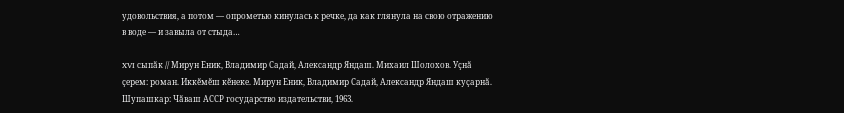удовольствия, а потом — опрометью кинулась к речке, да как глянула на свою отражению в воде — и завыла от стыда…

XVI сыпӑк // Мирун Еник, Владимир Садай, Александр Яндаш. Михаил Шолохов. Уҫнӑ ҫерем: роман. Иккӗмӗш кӗнеке. Мирун Еник, Владимир Садай, Александр Яндаш куҫарнӑ. Шупашкар: Чӑваш АССР государство издательстви, 1963.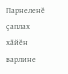Парнеленӗ ҫаплах хӑйӗн варлине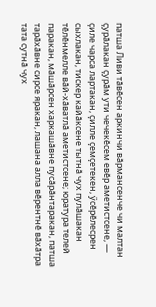патша Ливи тӑвӗсен аркинчи вӑрмансенче чи малтан ҫурӑлакан ҫурӑм ути чечекӗсем евӗр аметистсене, — ҫиле чарса лартакан, ҫилле ҫемҫетекен, ӳсӗрӗлесрен сыхлакан, тискер кайӑксене тытнӑ чух пулӑшакан тӗлӗнмелле вӑй-хӑватлӑ аметистсене; юратура телей паракан, мӑшӑрсен харкашӑвне пусӑрӑнтаракан, патша тарӑхӑвне сирсе яракан, лашана алла вӗрентнӗ вӑхӑтра тата сутнӑ чух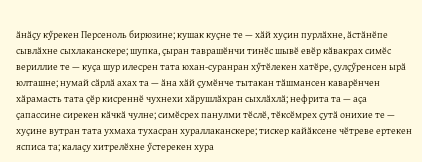ӑнӑҫу кӳрекен Персеноль бирюзине; кушак куҫне те — хӑй хуҫин пурлӑхне, ӑстӑнӗпе сывлӑхне сыхлаканскере; шупка, ҫыран таврашӗнчи тинӗс шывӗ евӗр кӑвакрах симӗс вериллие те — куҫа шур илесрен тата юхан-суранран хӳтӗлекен хатӗре, ҫулҫӳренсен ырӑ юлташне; нумай сӑрлӑ ахах та — ӑна хӑй ҫумӗнче тытакан тӑшмансен каварӗнчен хӑрамасть тата ҫӗр кисреннӗ чухнехи хӑрушлӑхран сыхлӑхлӑ; нефрита та — аҫа ҫапассине сирекен кӑчкӑ чулне; симӗсрех панулми тӗслӗ, тӗксӗмрех ҫутӑ онихие те — хуҫине вутран тата ухмаха тухасран хураллаканскере; тискер кайӑксене чӗтреве ертекен ясписа та; калаҫу хитрелӗхне ӳстерекен хура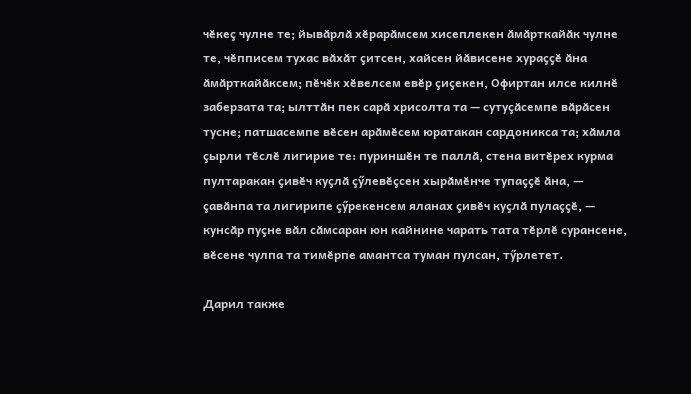чӗкеҫ чулне те; йывӑрлӑ хӗрарӑмсем хисеплекен ӑмӑрткайӑк чулне те, чӗпписем тухас вӑхӑт ҫитсен, хайсен йӑвисене хураҫҫӗ ӑна ӑмӑрткайӑксем; пӗчӗк хӗвелсем евӗр ҫиҫекен, Офиртан илсе килнӗ заберзата та; ылттӑн пек сарӑ хрисолта та — сутуҫӑсемпе вӑрӑсен тусне; патшасемпе вӗсен арӑмӗсем юратакан сардоникса та; хӑмла ҫырли тӗслӗ лигирие те: пуриншӗн те паллӑ, стена витӗрех курма пултаракан ҫивӗч куҫлӑ ҫӳлевӗҫсен хырӑмӗнче тупаҫҫӗ ӑна, — ҫавӑнпа та лигирипе ҫӳрекенсем яланах ҫивӗч куҫлӑ пулаҫҫӗ, — кунсӑр пуҫне вӑл сӑмсаран юн кайнине чарать тата тӗрлӗ сурансене, вӗсене чулпа та тимӗрпе амантса туман пулсан, тӳрлетет.

Дарил также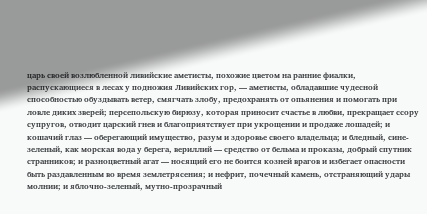царь своей возлюбленной ливийские аметисты, похожие цветом на ранние фиалки, распускающиеся в лесах у подножия Ливийских гор, — аметисты, обладавшие чудесной способностью обуздывать ветер, смягчать злобу, предохранять от опьянения и помогать при ловле диких зверей; персепольскую бирюзу, которая приносит счастье в любви, прекращает ссору супругов, отводит царский гнев и благоприятствует при укрощении и продаже лошадей; и кошачий глаз — оберегающий имущество, разум и здоровье своего владельца; и бледный, сине-зеленый, как морская вода у берега, вериллий — средство от бельма и проказы, добрый спутник странников; и разноцветный агат — носящий его не боится козней врагов и избегает опасности быть раздавленным во время землетрясения; и нефрит, почечный камень, отстраняющий удары молнии; и яблочно-зеленый, мутно-прозрачный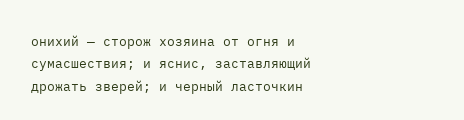онихий — сторож хозяина от огня и сумасшествия; и яснис, заставляющий дрожать зверей; и черный ласточкин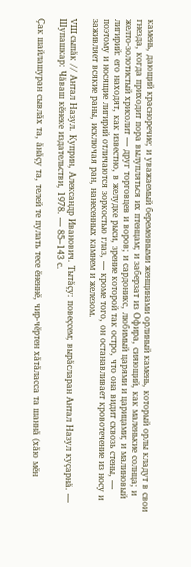камень, дающий красноречие; и уважаемый беременными женщинами орлиный камень, который орлы кладут в свои гнезда, когда приходит пора вылупляться их птенцам; и заберзат из Офира, сияющий, как маленькие солнца; и желто-золотистый хрисолит — друг торговцев и воров; и сардоникс, любимый царями и царицами; и малиновый лигирий: его находят, как известно, в желудке рыси, зрение которой так остро, что она видит сквозь стены, — поэтому и носящие лигирий отличаются зоркостью глаз, — кроме того, он останавливает кровотечение из носу и заживляет всякие раны, исключая ран, нанесенных камнем и железом.

VIII сыпӑк // Антал Назул. Куприн, Александр Иванович. Тытӑҫу: повеҫсем; вырӑсларан Антал Назул куҫарнӑ. — Шупашкар: Чӑваш кӗнеке издательстви, 1978. — 85–143 с.

Ҫак шайлашуран сывлӑх та, ӑнӑҫу та, телей те пулать тесе ӗненнӗ, чир-чӗртен хӑтӑласса та шаннӑ (хӑю мӗн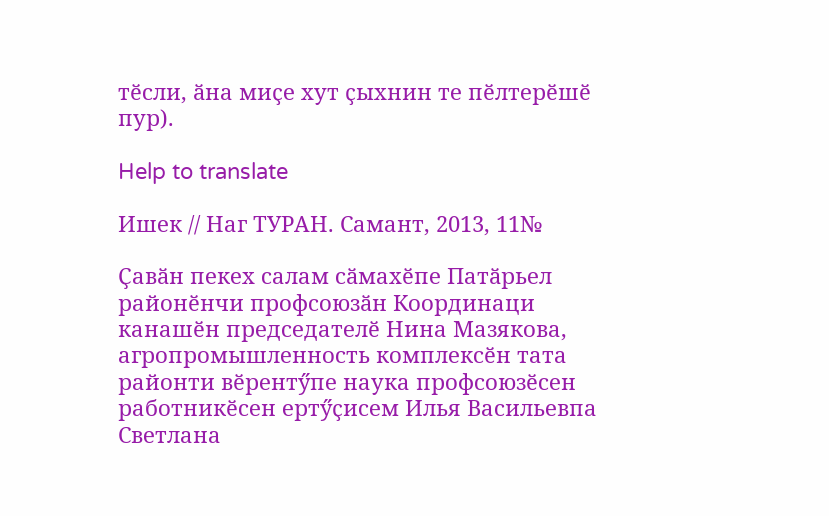тӗсли, ӑна миҫе хут ҫыхнин те пӗлтерӗшӗ пур).

Help to translate

Ишек // Наг ТУРАН. Самант, 2013, 11№

Ҫавӑн пекех салам сӑмахӗпе Патӑрьел районӗнчи профсоюзӑн Координаци канашӗн председателӗ Нина Мазякова, агропромышленность комплексӗн тата районти вӗрентӳпе наука профсоюзӗсен работникӗсен ертӳҫисем Илья Васильевпа Светлана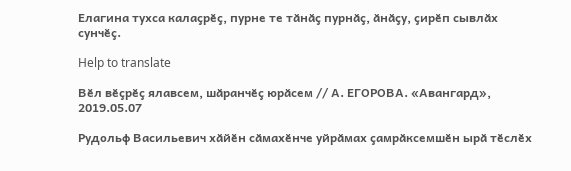Елагина тухса калаҫрӗҫ, пурне те тӑнӑҫ пурнӑҫ, ӑнӑҫу, ҫирӗп сывлӑх сунчӗҫ.

Help to translate

Вӗл вӗҫрӗҫ ялавсем, шӑранчӗҫ юрӑсем // А. ЕГОРОВА. «Авангард», 2019.05.07

Рудольф Васильевич хӑйӗн сӑмахӗнче уйрӑмах ҫамрӑксемшӗн ырӑ тӗслӗх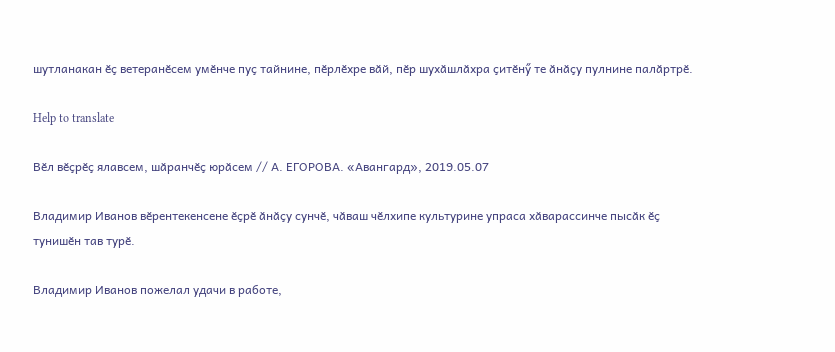шутланакан ӗҫ ветеранӗсем умӗнче пуҫ тайнине, пӗрлӗхре вӑй, пӗр шухӑшлӑхра ҫитӗнӳ те ӑнӑҫу пулнине палӑртрӗ.

Help to translate

Вӗл вӗҫрӗҫ ялавсем, шӑранчӗҫ юрӑсем // А. ЕГОРОВА. «Авангард», 2019.05.07

Владимир Иванов вӗрентекенсене ӗҫрӗ ӑнӑҫу сунчӗ, чӑваш чӗлхипе культурине упраса хӑварассинче пысӑк ӗҫ тунишӗн тав турӗ.

Владимир Иванов пожелал удачи в работе,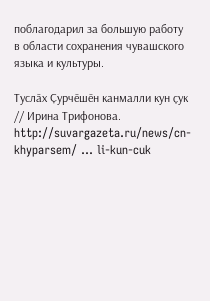поблагодарил за большую работу в области сохранения чувашского языка и культуры.

Туслӑх Ҫурчӗшӗн канмалли кун ҫук // Ирина Трифонова. http://suvargazeta.ru/news/cn-khyparsem/ ... li-kun-cuk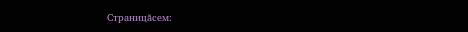Страницăсем: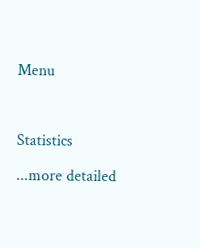Menu



Statistics

...more detailed